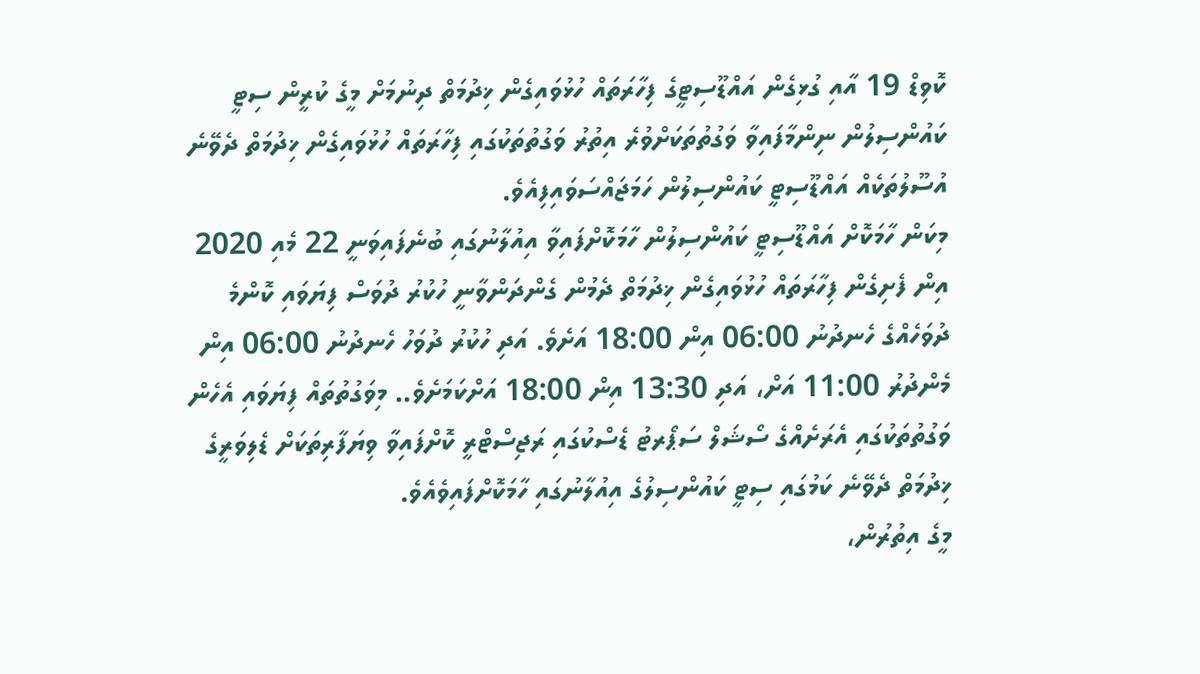ކޮވިޑް 19 އާއި ގުޅިގެން އައްޑޫސިޓީގެ ފިހާރަތައް ހުޅުވައިގެން ޚިދުމަތް ދިނުމަށް މީގެ ކުރީން ސިޓީ ކައުންސިލުން ނިންމާފައިވާ ވަގުތުތަކަށްވުރެ އިތުރު ވަގުތުތަކުގައި ފިހާރަތައް ހުޅުވައިގެން ޚިދުމަތް ދެވޭނެ އުސޫލުތަކެއް އައްޑޫސިޓީ ކައުންސިލުން ހަމަޖައްސަވައިފިއެވެ.
މިކަން ހާމަކޮށް އައްޑޫސިޓީ ކައުންސިލުން ހާމަކޮށްފައިވާ އިއުލާނުގައި ބުނެފައިވަނީ 22 މެއި 2020 އިން ފެށިގެން ފިހާރަތައް ހުޅުވައިގެން ޚިދުމަތް ދެމުން ގެންދަންވާނީ ހުކުރު ދުވަސް ފިޔަވައި ކޮންމެ ދުވަހެއްގެ ހެނދުނު 06:00 އިން 18:00 އަށެވެ. އަދި ހުކުރު ދުވަހު ހެނދުނު 06:00 އިން މެންދުރު 11:00 އަށް، އަދި 13:30 އިން 18:00 އަށްކަމަށެވެ.. މިވަގުތުތައް ފިޔަވައި އެހެން ވަގުތުތަކުގައި އެރަށެއްގެ ސޯޝަލް ސަޕޯރޓު ޑެސްކުގައި ރަޖިސްޓްރީ ކޮށްފައިވާ ވިޔަފާރިތަކަށް ޑެލިވަރީގެ ޚިދުމަތް ދެވޭނެ ކަމުގައި ސިޓީ ކައުންސިލުގެ އިއުލާނުގައި ހާމަކޮށްފައިވެއެވެ.
މީގެ އިތުރުން،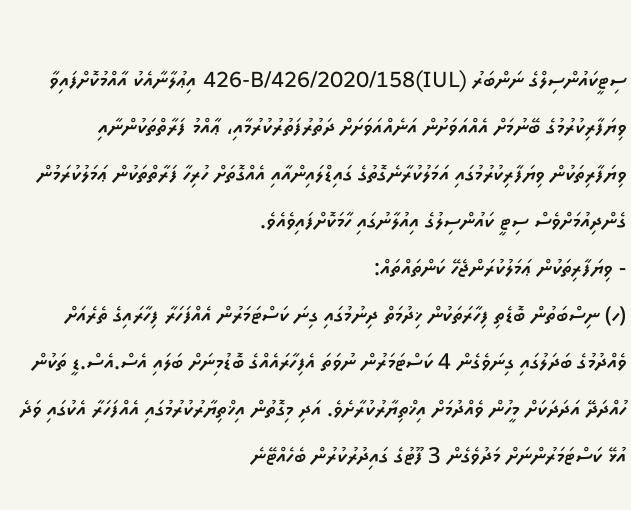ސިޓީކައުންސިލްގެ ނަންބަރު (IUL)426-B/426/2020/158 އިޢުލާނާއެކު އާއްމުކޮށްފައިވާ ވިޔަފާރިކުރުމުގެ ބޭނުމަށް އެއްއަވަށުން އަނެއްއަވަށަށް ދަތުރުފަތުރުކުރުމާއި، ޢާއްމު ފަރާތްތަކުންނާއި ވިޔަފާރިތަކުން ވިޔަފާރިކުރުމުގައި އަމަލުކުރާނެގޮތުގެ ގައިޑްލައިންއާއި އެއްގޮތަށް ހުރިހާ ފަރާތްތަކުން ޢަމަލުކުރަމުން ގެންދިއުމަށްވެސް ސިޓީ ކައުންސިލުގެ އިއުލާނުގައި ހާމަކޮށްފައިވެއެވެ.
- ވިޔަފާރިތަކުން ޢަމަލުކުރަންޖެހޭ ކަންތައްތައް:
(ހ) ނިސްބަތުން ބޮޑެތި ފިހާރަތަކުން ޚިދުމަތް ދިނުމުގައި ގިނަ ކަސްޓަމަރުން އެއްފަހަރާ ފިހާރައިގެ ތެރެއަށް ވެއްދުމުގެ ބަދަލުގައި ގިނަވެގެން 4 ކަސްޓަމަރުން ނުވަތަ އެފިހާރައެއްގެ ބޮޑުމިނަށް ބަލައި އެސް.އެސް.ޑީ ތަކުން ހުއްދަދޭ އަދަދަކަށް މީހުން ވެއްދުމަށް އިޚްތިޔާރުކުރާށެވެ. އަދި މިގޮތުން އިޚްތިޔާރުކުރުމުގައި އެއްފަހަރާ އެކުގައި ވަދެ އުޅޭ ކަސްޓަމަރުންނަށް މަދުވެގެން 3 ފޫޓުގެ ގައިދުރުކުރުން ބެހެއްޓޭނެ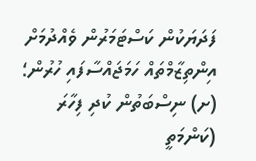ފަދަޔަކުން ކަސްޓަމަރުން ވެއްދުމަށް އިންތިޒާމްތައް ހަމަޖައްސާފައި ހުރުން؛
(ށ) ނިސްބަތުން ކުދި ފިހާރަ (ކަންމަތީ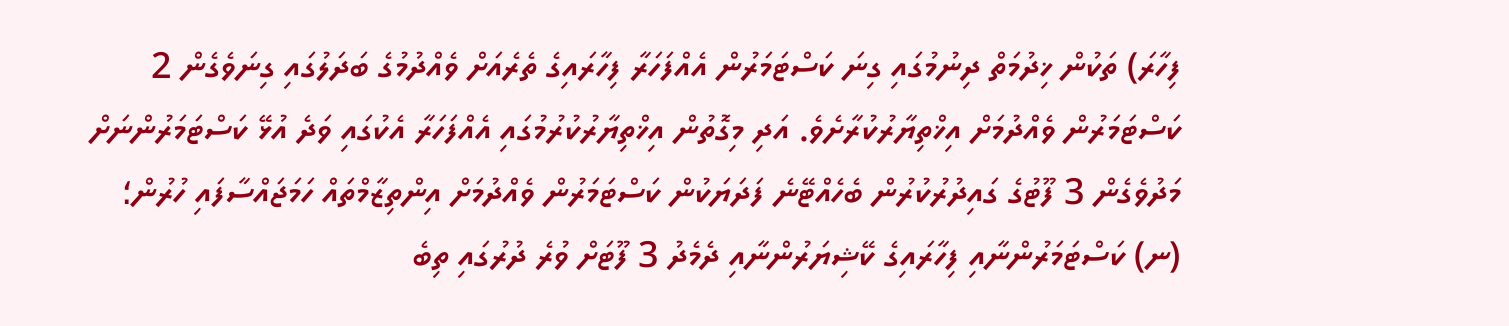ފިހާރަ) ތަކުން ޚިދުމަތް ދިނުމުގައި ގިނަ ކަސްޓަމަރުން އެއްފަހަރާ ފިހާރައިގެ ތެރެއަށް ވެއްދުމުގެ ބަދަލުގައި ގިނަވެގެން 2 ކަސްޓަމަރުން ވެއްދުމަށް އިޚްތިޔާރުކުރާށެވެ. އަދި މިގޮތުން އިޚްތިޔާރުކުރުމުގައި އެއްފަހަރާ އެކުގައި ވަދެ އުޅޭ ކަސްޓަމަރުންނަށް މަދުވެގެން 3 ފޫޓުގެ ގައިދުރުކުރުން ބެހެއްޓޭނެ ފަދަޔަކުން ކަސްޓަމަރުން ވެއްދުމަށް އިންތިޒާމްތައް ހަމަޖައްސާފައި ހުރުން؛
(ނ) ކަސްޓަމަރުންނާއި ފިހާރައިގެ ކޭޝިޔަރުންނާއި ދެމެދު 3 ފޫޓަށް ވުރެ ދުރުގައި ތިބެ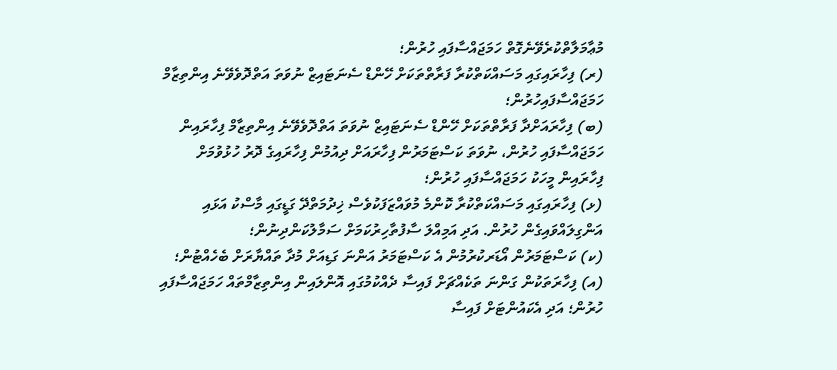މުޢާމަލާތްކުރެވޭނެގޮތް ހަމަޖައްސާފައި ހުރުން؛
(ރ) ފިހާރައިގައި މަސައްކަތްކުރާ ފަރާތްތަކަށް ހޭންޑް ސެނަޓައިޒް ނުވަތަ އަތްދޮވެވޭނެ އިންތިޒާމް ހަމަޖައްސާފައިހުރުން؛
(ބ) ފިހާރައަށްދާ ފަރާތްތަކަށް ހޭންޑް ސެނަޓައިޒް ނުވަތަ އަތްދޮވެވޭނެ އިންތިޒާމް ފިހާރައިން ހަމަޖައްސާފައި ހުރުން، ނުވަތަ ކަސްޓަމަރުން ފިހާރައަށް ދިއުމުން ފިހާރައިގެ ދޮރު ހުޅުވުމަށް ފިހާރައިން މީހަކު ހަމަޖައްސާފައި ހުރުން؛
(ޅ) ފިހާރައިގައި މަސައްކަތްކުރާ ކޮންމެ މުވައްޒަފަކުވެސް ޚިދުމަތްދޭ ގަޑީގައި މާސްކު އަޅައި އަންގިލައްވައިގެން ހުރުން. އަދި އަމިއްލަ ސާފުތާހިރުކަމަށް ސަމާލުކަންދިނުން؛
(ކ) ކަސްޓަމަރުން އޯޑަރކުރުމުން އެ ކަސްޓަމަރު އަންނަ ގަޑިއަށް މުދާ ތައްޔާރަށް ބެހެއްޓުން؛
(އ) ފިހާރަތަކުން ގަންނަ ތަކެއްޗަށް ފައިސާ ދެއްކުމުގައި އޮންލައިން އިންތިޒާމްތައް ހަމަޖައްސާފައި ހުރުން؛ އަދި އެކައުންޓަށް ފައިސާ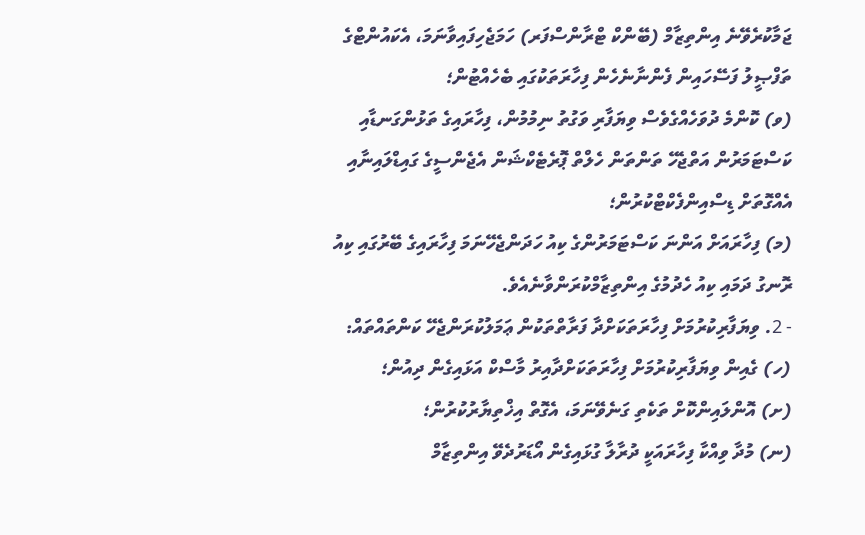ޖަމާކުރެވޭނެ އިންތިޒާމް (ބޭންކް ޓްރާންސްފަރ) ހަމަޖެހިފައިވާނަމަ، އެކައުންޓްގެ ތަފްޞީލު ފަސޭހައިން ފެންނާނެހެން ފިހާރަތަކުގައި ބެހެއްޓުން؛
(ވ) ކޮންމެ ދުވަހެއްގެވެސް ވިޔަފާރި ވަގުތު ނިމުމުން، ފިހާރައިގެ ތަޅުންގަނޑާއި ކަސްޓަމަރުން އަތްޖެހޭ ތަންތަން ހެލްތް ޕޮރެޓެކްޝަން އެޖެންސީގެ ގައިޑްލައިނާއި އެއްގޮތަށް ޑިސްއިންފެކްޓްކުރުން؛
(މ) ފިހާރައަށް އަންނަ ކަސްޓަމަރުންގެ ކިއު ހަދަންޖެހޭނަމަ ފިހާރައިގެ ބޭރުގައި ކިއު ރޮނގު ދަމައި ކިއު ހެދުމުގެ އިންތިޒާމްކުރަންވާނެއެވެ.
- 2. ވިޔަފާރިކުރުމަށް ފިހާރަތަކަށްދާ ފަރާތްތަކުން ޢަމަލުކުރަންޖެހޭ ކަންތައްތައް:
(ހ) ގެއިން ވިޔަފާރިކުރުމަށް ފިހާރަތަކަށްދާއިރު މާސްކް އަޅައިގެން ދިއުން؛
(ށ) އޮންލައިންކޮށް ތަކެތި ގަނެވޭނަމަ، އެގޮތް އިޚްތިޔާރުކުރުން؛
(ނ) މުދާ ވިއްކާ ފިހާރައަކީ ދުރާލާ ގުޅައިގެން އޯޑަރުދެވޭ އިންތިޒާމް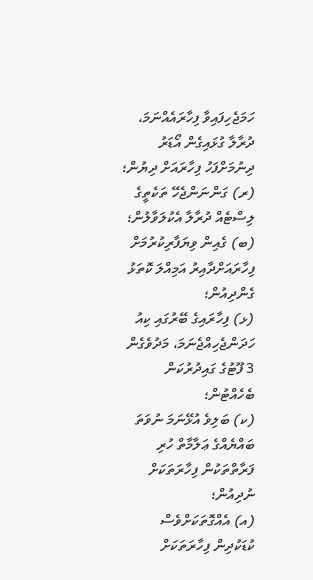ހަމަޖެހިފައިވާ ފިހާރައެއްނަމަ، ދުރާލާ ގުޅައިގެން އޯޑަރު ދިނުމަށްފަހު ފިހާރައަށް ދިޔުން؛
(ރ) ގަންނަންޖެހޭ ތަކެތީގެ ލިސްޓެއް ދުރާލާ އެކުލަވާލުން؛
(ބ) ގެއިން ވިޔަފާރިކުރުމަށް ފިހާރައަށްދާއިރު އަމިއްލަ ކޮތަޅު ގެންދިއުން؛
(ޅ) ފިހާރައިގެ ބޭރުގައި ކިއު ހަދަންޖެހިއްޖެނަމަ، މަދުވެގެން 3 ފޫޓުގެ ގައިދުރުކަން ބެހެއްޓުން؛
(ކ) ބަލިވެ އުޅޭނަމަ ނުވަތަ ބައްޔެއްގެ ޢަލާމާތް ހުރި ފަރާތްތަކުން ފިހާރަތަކަށް ނުދިއުން؛
(އ) އެއްގޮތަކަށްވެސް ކުޑަކުދިން ފިހާރަތަކަށް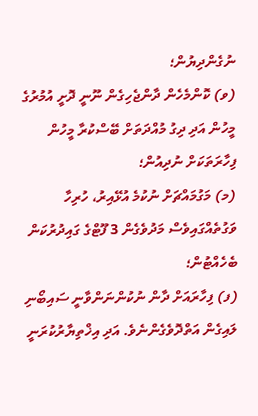ނުގެންދިޔުން؛
(ވ) ކޮންމެހެން ދާންޖެހިގެން ނޫނީ ދޮށީ އުމުރުގެ މީހުން އަދި ދިގު މުއްދަތަށް ބޭސްކުރާ މީހުން ފިހާރަތަކަށް ނުދިއުން؛
(މ) މަގުމައްޗަށް ނުކުމެ އުޅޭއިރު، ހުރިހާ ވަގުތެއްގައިވެސް މަދުވެގެން 3 ފޫޓްގެ ގައިދުރުކަން ބެހެއްޓުން؛
(ފ) ފިހާރައަށް ދާން ނުކުންނަންވާނީ ސައިބޯނި ލައިގެން އަތްދޮވެގެންނެވެ. އަދި އިޚްތިޔާރުކުރަނީ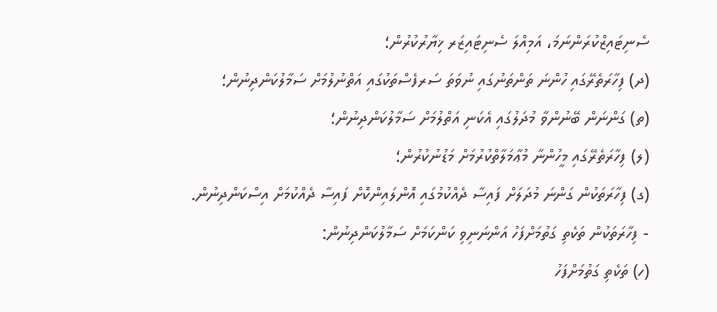ސެނިޓައިޒްކުރަންނަމަ، އަމިއްލަ ސެނިޓައިޒަރ ޚިޔާރުކުރުން؛
(ދ) ފިހާރަތެރޭގައި ހުންނަ ތަންތަނުގައި ނުވަތަ ސަރފެސްތަކުގައި އަތްނުލުމަށް ސަމާލުކަންދިނުން؛
(ތ) ގަންނަން ބޭނުންވާ މުދަލުގައި އެކަނި އަތްލުމަށް ސަމާލުކަންދިނުން؛
(ލ) ފިހާރަތެރޭގައި މީހުންނާ މުޢާމަލާތްކުރުމަށް މަޑުނުކުރުން؛
(ގ) ފިހާރަތަކުން ގަންނަ މުދަލަށް ފައިސާ ދެއްކުމުގައި އޮންލައިންކޮށް ފައިސާ ދެއްކުމަށް އިސްކަންދިނުން.
- ފިހާރަތަކުން ތަކެތި ގަތުމަށްފަހު އަންނަނިވި ކަންކަމަށް ސަމާލުކަންދިނުން:
(ހ) ތަކެތި ގަތުމަށްފަހު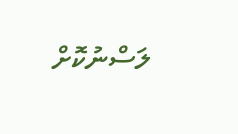ލަސްނުކޮށް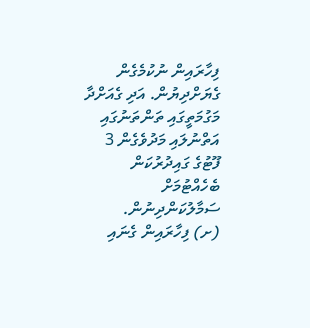ފިހާރައިން ނުކުމެގެން ގެޔަށްދިޔުން. އަދި ގެއަށްދާ މަގުމަތީގައި ތަންތަނުގައި އަތްނުލައި މަދުވެގެން 3 ފޫޓުގެ ގައިދުރުކަން ބެހެއްޓުމަށް ސަމާލުކަންދިނުން.
(ށ) ފިހާރައިން ގެނައި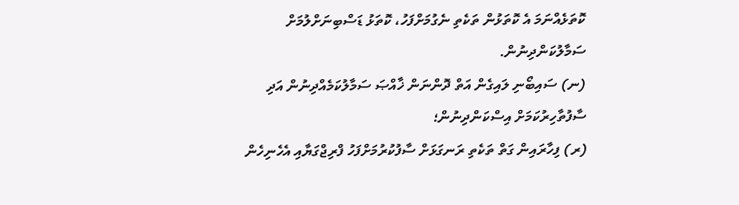ކޮތަޅެއްނަމަ އެ ކޮތަޅުން ތަކެތި ނެގުމަށްފަހު، ކޮތަޅު ޑަސްބިނަށްލުމަށް ސަމާލުކަންދިނުން.
(ނ) ސައިބޯނި ލައިގެން އަތް ދޮންނަން ޚާއްޞަ ސަމާލުކަމެއްދިނުން އަދި ސާފުތާހިރުކަމަށް އިސްކަންދިނުން؛
(ރ) ފިހާރައިން ގަތް ތަކެތި ރަނގަޅަށް ސާފުކުރުމަށްފަހު ފްރިޖްގަޔާއި އެހެނިހެން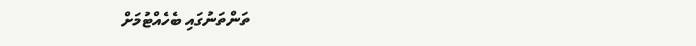ތަންތަނުގައި ބެހެއްޓުމަށް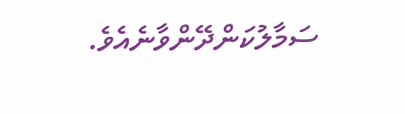ސަމާލުކަންދޭންވާނެއެވެ.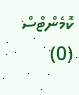ކޮމެންޓްސް (0)